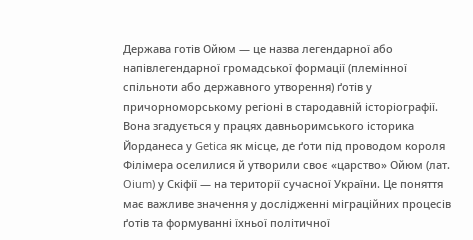Держава готів Ойюм — це назва легендарної або напівлегендарної громадської формації (племінної спільноти або державного утворення) ґотів у причорноморському регіоні в стародавній історіографії. Вона згадується у працях давньоримського історика Йорданеса у Getica як місце, де ґоти під проводом короля Філімера оселилися й утворили своє «царство» Ойюм (лат. Oium) у Скіфії — на території сучасної України. Це поняття має важливе значення у дослідженні міграційних процесів ґотів та формуванні їхньої політичної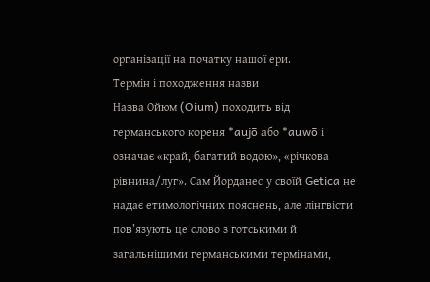організації на початку нашої ери.
Термін і походження назви
Назва Ойюм (Oium) походить від германського кореня *aujō або *auwō і означає «край, багатий водою», «річкова рівнина/луг». Сам Йорданес у своїй Getica не надає етимологічних пояснень, але лінгвісти пов’язують це слово з готськими й загальнішими германськими термінами,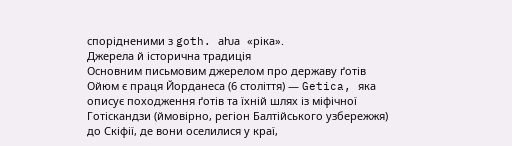спорідненими з goth. aƕa «ріка».
Джерела й історична традиція
Основним письмовим джерелом про державу ґотів Ойюм є праця Йорданеса (6 століття) — Getica, яка описує походження ґотів та їхній шлях із міфічної Готіcкандзи (ймовірно, регіон Балтійського узбережжя) до Скіфії, де вони оселилися у краї,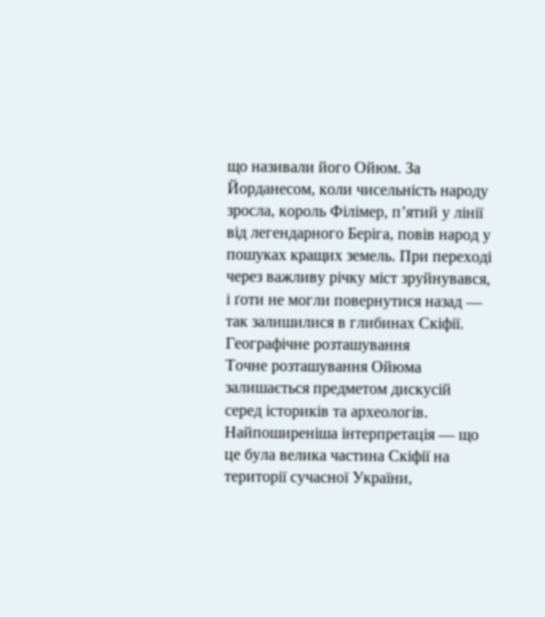що називали його Ойюм. За Йорданесом, коли чисельність народу зросла, король Філімер, п’ятий у лінії від легендарного Беріга, повів народ у пошуках кращих земель. При переході через важливу річку міст зруйнувався, і ґоти не могли повернутися назад — так залишилися в глибинах Скіфії.
Географічне розташування
Точне розташування Ойюма залишається предметом дискусій серед істориків та археологів. Найпоширеніша інтерпретація — що це була велика частина Скіфії на території сучасної України,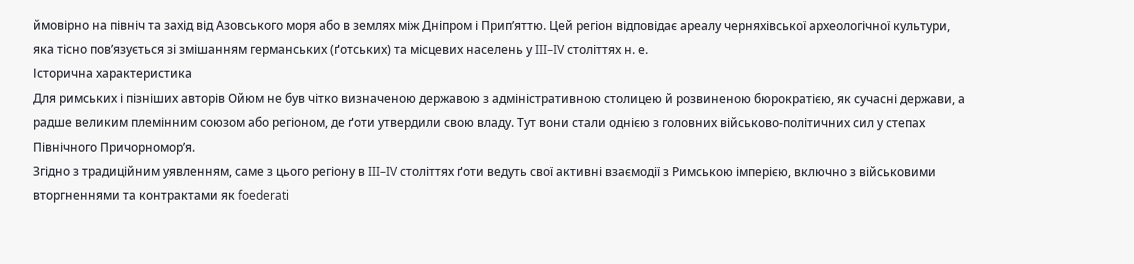ймовірно на північ та захід від Азовського моря або в землях між Дніпром і Прип’яттю. Цей регіон відповідає ареалу черняхівської археологічної культури, яка тісно пов’язується зі змішанням германських (ґотських) та місцевих населень у III–IV століттях н. е.
Історична характеристика
Для римських і пізніших авторів Ойюм не був чітко визначеною державою з адміністративною столицею й розвиненою бюрократією, як сучасні держави, а радше великим племінним союзом або регіоном, де ґоти утвердили свою владу. Тут вони стали однією з головних військово‑політичних сил у степах Північного Причорномор’я.
Згідно з традиційним уявленням, саме з цього регіону в III–IV століттях ґоти ведуть свої активні взаємодії з Римською імперією, включно з військовими вторгненнями та контрактами як foederati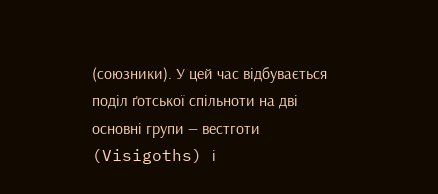(союзники). У цей час відбувається поділ ґотської спільноти на дві основні групи — вестготи (Visigoths) і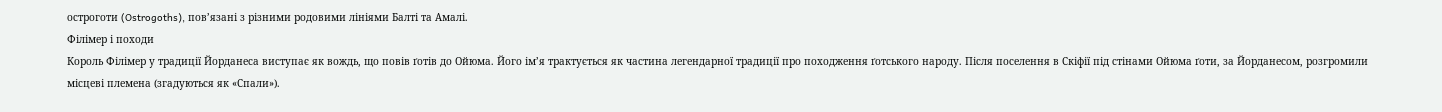остроготи (Ostrogoths), пов’язані з різними родовими лініями Балті та Амалі.
Філімер і походи
Король Філімер у традиції Йорданеса виступає як вождь, що повів ґотів до Ойюма. Його ім’я трактується як частина легендарної традиції про походження ґотського народу. Після поселення в Скіфії під стінами Ойюма ґоти, за Йорданесом, розгромили місцеві племена (згадуються як «Спали»).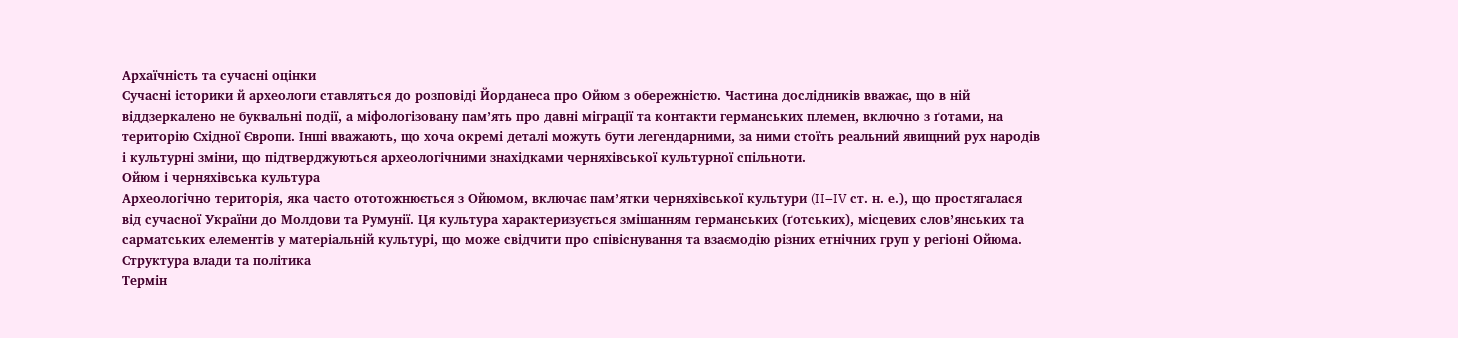Архаїчність та сучасні оцінки
Сучасні історики й археологи ставляться до розповіді Йорданеса про Ойюм з обережністю. Частина дослідників вважає, що в ній віддзеркалено не буквальні події, а міфологізовану пам’ять про давні міграції та контакти германських племен, включно з ґотами, на територію Східної Європи. Інші вважають, що хоча окремі деталі можуть бути легендарними, за ними стоїть реальний явищний рух народів і культурні зміни, що підтверджуються археологічними знахідками черняхівської культурної спільноти.
Ойюм і черняхівська культура
Археологічно територія, яка часто ототожнюється з Ойюмом, включає пам’ятки черняхівської культури (II–IV ст. н. е.), що простягалася від сучасної України до Молдови та Румунії. Ця культура характеризується змішанням германських (ґотських), місцевих слов’янських та сарматських елементів у матеріальній культурі, що може свідчити про співіснування та взаємодію різних етнічних груп у регіоні Ойюма.
Структура влади та політика
Термін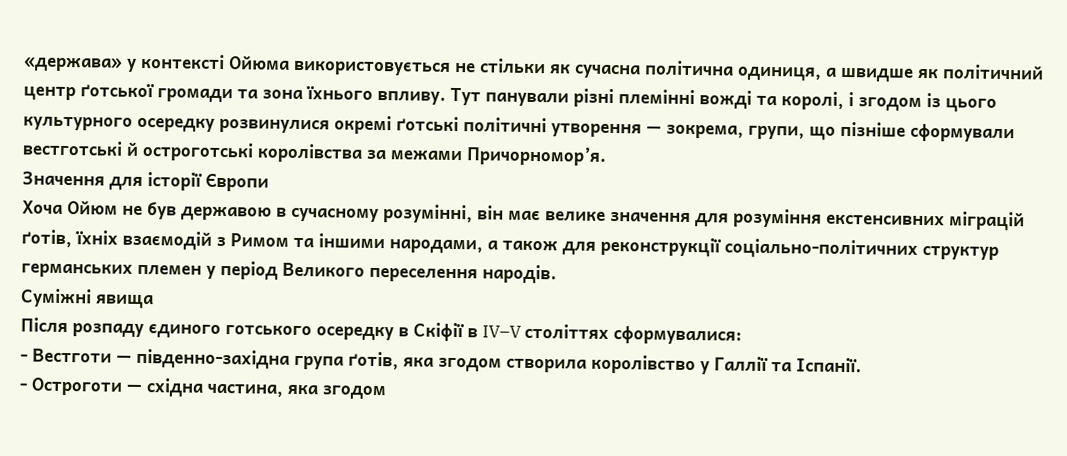«держава» у контексті Ойюма використовується не стільки як сучасна політична одиниця, а швидше як політичний центр ґотської громади та зона їхнього впливу. Тут панували різні племінні вожді та королі, і згодом із цього культурного осередку розвинулися окремі ґотські політичні утворення — зокрема, групи, що пізніше сформували вестготські й остроготські королівства за межами Причорномор’я.
Значення для історії Європи
Хоча Ойюм не був державою в сучасному розумінні, він має велике значення для розуміння екстенсивних міграцій ґотів, їхніх взаємодій з Римом та іншими народами, а також для реконструкції соціально‑політичних структур германських племен у період Великого переселення народів.
Суміжні явища
Після розпаду єдиного готського осередку в Скіфії в IV–V століттях сформувалися:
- Вестготи — південно‑західна група ґотів, яка згодом створила королівство у Галлії та Іспанії.
- Остроготи — східна частина, яка згодом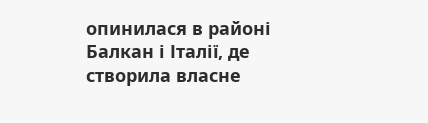опинилася в районі Балкан і Італії, де створила власне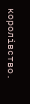королівство.